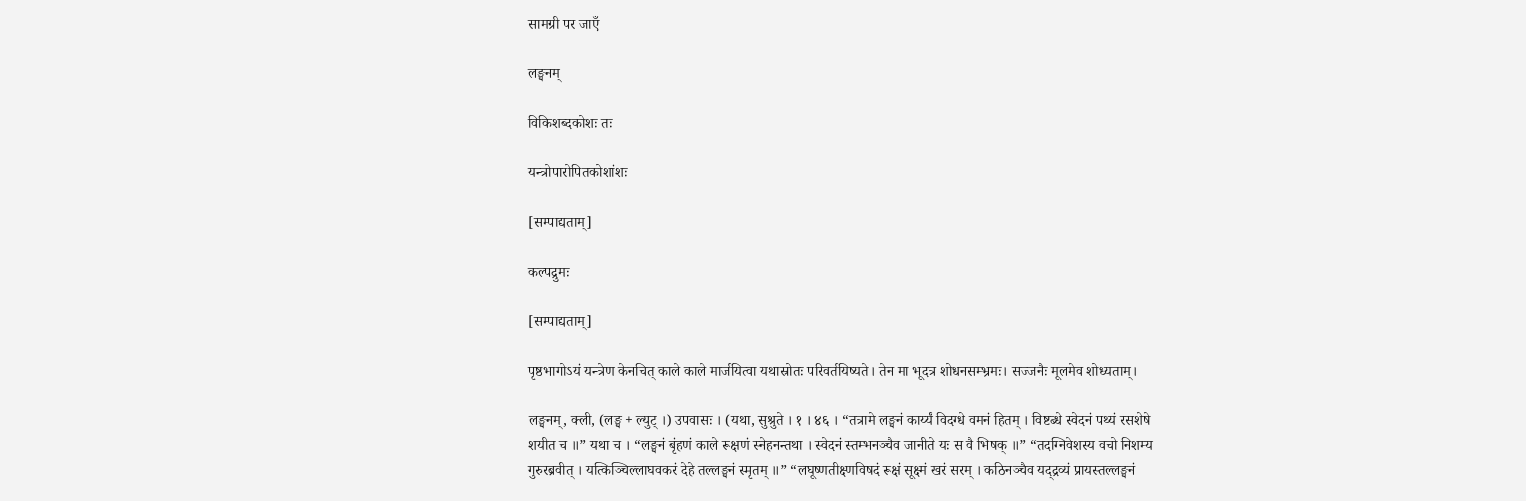सामग्री पर जाएँ

लङ्घनम्

विकिशब्दकोशः तः

यन्त्रोपारोपितकोशांशः

[सम्पाद्यताम्]

कल्पद्रुमः

[सम्पाद्यताम्]

पृष्ठभागोऽयं यन्त्रेण केनचित् काले काले मार्जयित्वा यथास्रोतः परिवर्तयिष्यते। तेन मा भूदत्र शोधनसम्भ्रमः। सज्जनैः मूलमेव शोध्यताम्।

लङ्घनम्, क्ली, (लङ्घ + ल्युट् ।) उपवासः । (यथा, सुश्रुते । १ । ४६ । “तत्रामे लङ्घनं कार्य्यं विदग्धे वमनं हितम् । विष्टब्धे स्वेदनं पथ्यं रसशेषे शयीत च ॥” यथा च । “लङ्घनं बृंहणं काले रूक्षणं स्नेहनन्तथा । स्वेदनं स्तम्भनञ्चैव जानीते यः स वै भिषक् ॥” “तदग्निवेशस्य वचो निशम्य गुरुरब्रवीत् । यत्किञ्चिल्लाघवकरं देहे तल्लङ्घनं स्मृतम् ॥” “लघूष्णतीक्ष्णविषदं रूक्षं सूक्ष्मं खरं सरम् । कठिनञ्चैव यद्द्रव्यं प्रायस्तल्लङ्घनं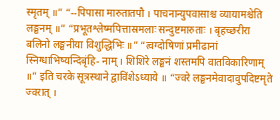स्मृतम् ॥” “--पिपासा मारुतातपौ । पाचनान्युपवासाश्च व्यायामश्चेति लङ्घनम् ॥” “प्रभूतश्लेष्मपित्तास्रमलाः सन्दुष्टमारुताः । बृहच्छरीरा बलिनो लङ्घनीया विशुद्धिभिः ॥” “त्वग्दोषिणां प्रमीढानां स्निग्धाभिष्यन्दिबृंहि- नाम् । शिशिरे लङ्घनं शस्तमपि वातविकारिणाम् ॥” इति चरके सूत्रस्थाने द्वाविंशेऽध्याये ॥ “ज्वरे लङ्घनमेवादावुपदिष्टमृते ज्वरात् ।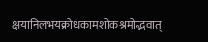क्षयानिलभयक्रोधकामशोकश्रमोद्भवात्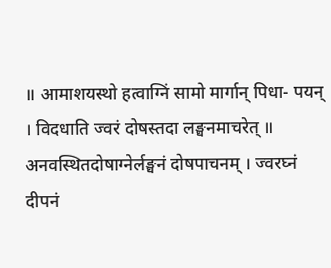॥ आमाशयस्थो हत्वाग्निं सामो मार्गान् पिधा- पयन् । विदधाति ज्वरं दोषस्तदा लङ्घनमाचरेत् ॥ अनवस्थितदोषाग्नेर्लङ्घनं दोषपाचनम् । ज्वरघ्नं दीपनं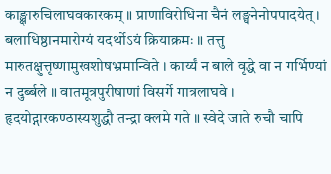काङ्क्षारुचिलाघवकारकम् ॥ प्राणाविरोधिना चैनं लङ्घनेनोपपादयेत् । बलाधिष्ठानमारोग्यं यदर्थोऽयं क्रियाक्रमः ॥ तत्तु मारुतक्षुत्तृष्णामुखशोषभ्रमान्विते । कार्य्यं न बाले वृद्धे वा न गर्भिण्यां न दुर्ब्बले ॥ वातमूत्रपुरीषाणां विसर्गे गात्रलाघवे । हृदयोद्गारकण्ठास्यशुद्धौ तन्द्रा क्लमे गते ॥ स्वेदे जाते रुचौ चापि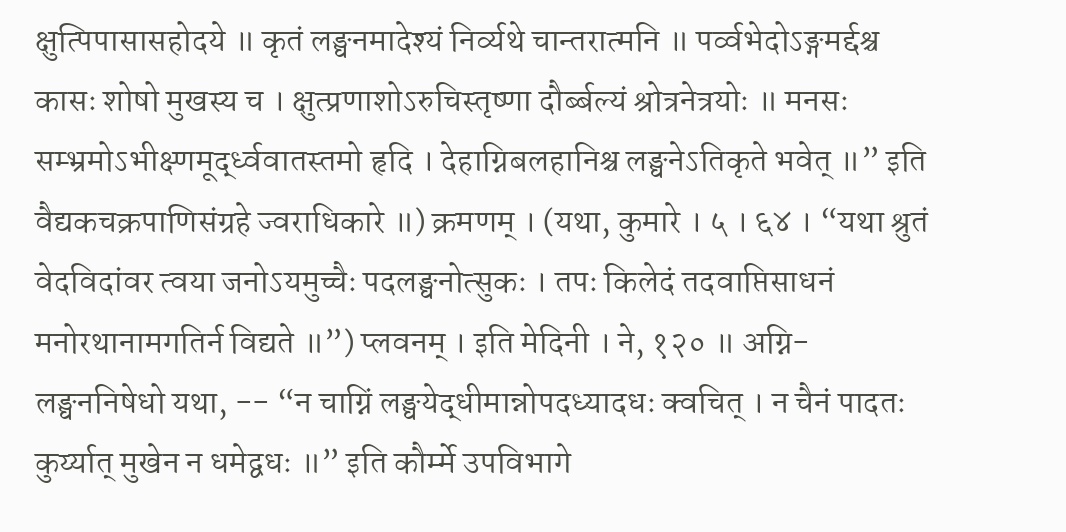क्षुत्पिपासासहोदये ॥ कृतं लङ्घनमादेश्यं निर्व्यथे चान्तरात्मनि ॥ पर्व्वभेदोऽङ्गमर्द्दश्च कासः शोषो मुखस्य च । क्षुत्प्रणाशोऽरुचिस्तृष्णा दौर्ब्बल्यं श्रोत्रनेत्रयोः ॥ मनसः सम्भ्रमोऽभीक्ष्णमूर्द्ध्ववातस्तमो हृदि । देहाग्निबलहानिश्च लङ्घनेऽतिकृते भवेत् ॥” इति वैद्यकचक्रपाणिसंग्रहे ज्वराधिकारे ॥) क्रमणम् । (यथा, कुमारे । ५ । ६४ । “यथा श्रुतं वेदविदांवर त्वया जनोऽयमुच्चैः पदलङ्घनोत्सुकः । तपः किलेदं तदवाप्तिसाधनं मनोरथानामगतिर्न विद्यते ॥”) प्लवनम् । इति मेदिनी । ने, १२० ॥ अग्नि- लङ्घननिषेधो यथा, -- “न चाग्निं लङ्घयेद्धीमान्नोपदध्यादधः क्वचित् । न चैनं पादतः कुर्य्यात् मुखेन न धमेद्वधः ॥” इति कौर्म्मे उपविभागे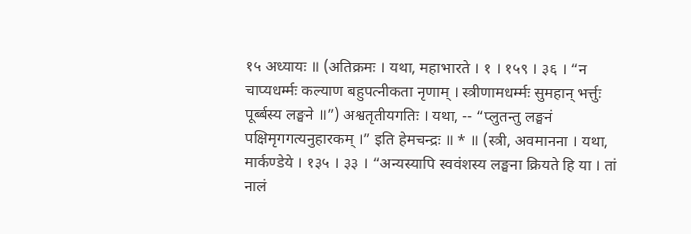१५ अध्यायः ॥ (अतिक्रमः । यथा, महाभारते । १ । १५९ । ३६ । “न चाप्यधर्म्मः कल्याण बहुपत्नीकता नृणाम् । स्त्रीणामधर्म्मः सुमहान् भर्त्तुः पूर्ब्बस्य लङ्घने ॥”) अश्वतृतीयगतिः । यथा, -- “प्लुतन्तु लङ्घनं पक्षिमृगगत्यनुहारकम् ।” इति हेमचन्द्रः ॥ * ॥ (स्त्री, अवमानना । यथा, मार्कण्डेये । १३५ । ३३ । “अन्यस्यापि स्ववंशस्य लङ्घना क्रियते हि या । तां नालं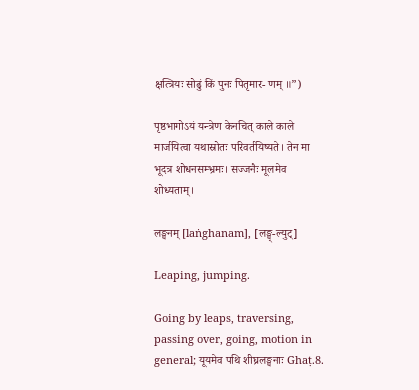क्षत्त्रियः सोढुं किं पुनः पितृमार- णम् ॥”)

पृष्ठभागोऽयं यन्त्रेण केनचित् काले काले मार्जयित्वा यथास्रोतः परिवर्तयिष्यते। तेन मा भूदत्र शोधनसम्भ्रमः। सज्जनैः मूलमेव शोध्यताम्।

लङ्घनम् [laṅghanam], [लङ्घ्-ल्युट्]

Leaping, jumping.

Going by leaps, traversing, passing over, going, motion in general; यूयमेव पथि शीघ्रलङ्घनाः Ghaṭ.8.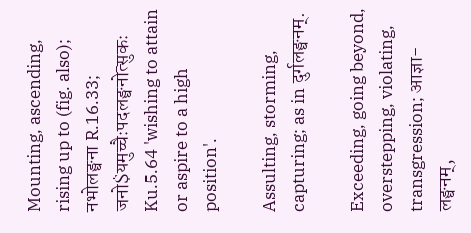Mounting, ascending, rising up to (fig. also); नभोलङ्घना R.16.33; जनो$यमुच्चैःपदलङ्घनोत्सुकः Ku.5.64 'wishing to attain or aspire to a high position'.

Assulting, storming, capturing; as in दुर्गलङ्घनम्.

Exceeding, going beyond, overstepping, violating, transgression; आज्ञा- लङ्घनम्,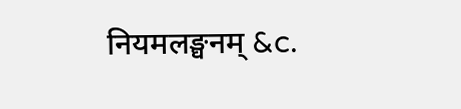नियमलङ्घनम् &c.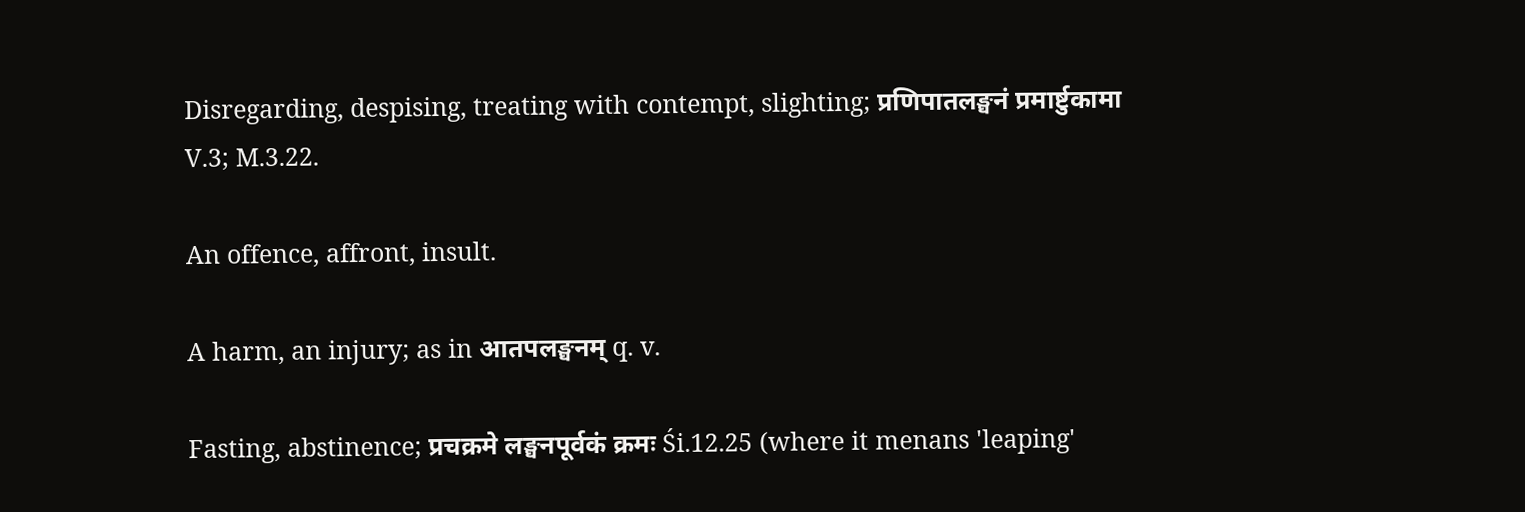Disregarding, despising, treating with contempt, slighting; प्रणिपातलङ्घनं प्रमार्ष्टुकामा V.3; M.3.22.

An offence, affront, insult.

A harm, an injury; as in आतपलङ्घनम् q. v.

Fasting, abstinence; प्रचक्रमे लङ्घनपूर्वकं क्रमः Śi.12.25 (where it menans 'leaping'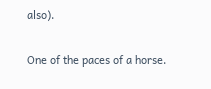also).

One of the paces of a horse.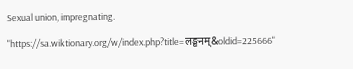Sexual union, impregnating.

"https://sa.wiktionary.org/w/index.php?title=लङ्घनम्&oldid=225666"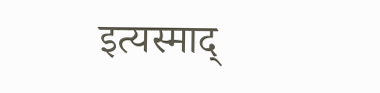इत्यस्माद्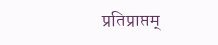प्रतिप्राप्तम्